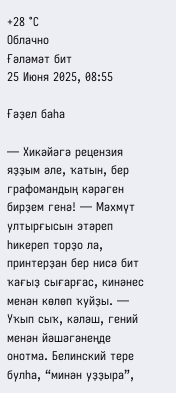+28 °С
Облачно
Ғәләмәт бит
25 Июня 2025, 08:55

Ғәҙел баһа

— Хикәйәгә рецензия яҙҙым әле, ҡатын, бер графомандың кәрәген бирҙем генә! — Мәхмүт ултырғысын этәреп һикереп торҙо ла, принтерҙан бер нисә бит ҡағыҙ сығарғас, кинәнес менән көлөп ҡуйҙы. — Уҡып сыҡ, кәләш, гений менән йәшәгәнеңде онотма. Белинский тере булһа, “минән уҙҙыра”,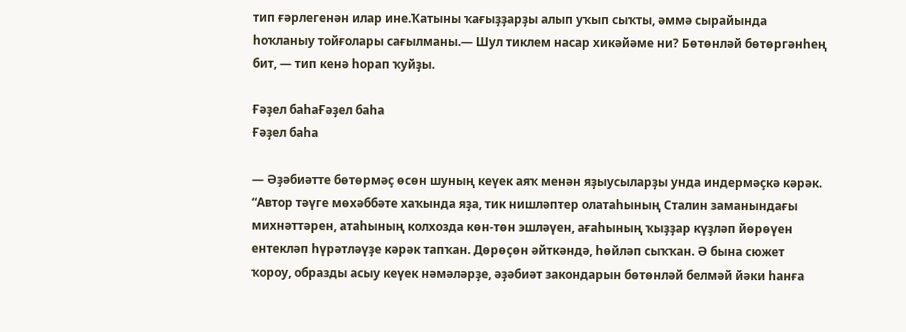тип ғәрлегенән илар ине.Ҡатыны ҡағыҙҙарҙы алып уҡып сыҡты, әммә сырайында һоҡланыу тойғолары сағылманы.— Шул тиклем насар хикәйәме ни? Бөтөнләй бөтөргәнһең бит, — тип кенә һорап ҡуйҙы.

Ғәҙел баһаҒәҙел баһа
Ғәҙел баһа

— Әҙәбиәтте бөтөрмәҫ өсөн шуның кеүек аяҡ менән яҙыусыларҙы унда индермәҫкә кәрәк. “Автор тәүге мөхәббәте хаҡында яҙа, тик нишләптер олатаһының Сталин заманындағы михнәттәрен, атаһының колхозда көн-төн эшләүен, ағаһының ҡыҙҙар күҙләп йөрөүен ентекләп һүрәтләүҙе кәрәк тапҡан. Дөрөҫөн әйткәндә, һөйләп сыҡҡан. Ә бына сюжет ҡороу, образды асыу кеүек нәмәләрҙе, әҙәбиәт закондарын бөтөнләй белмәй йәки һанға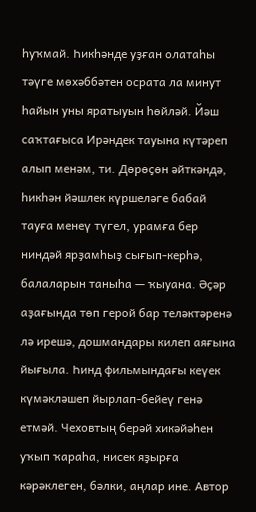һуҡмай. Һикһәнде уҙған олатаһы тәүге мөхәббәтен осрата ла минут һайын уны яратыуын һөйләй. Йәш саҡтағыса Ирәндек тауына күтәреп алып менәм, ти. Дөрөҫөн әйткәндә, һикһән йәшлек күршеләге бабай тауға менеү түгел, урамға бер ниндәй ярҙамһыҙ сығып-керһә, балаларын таныһа — ҡыуана. Әҫәр аҙағында төп герой бар теләктәренә лә ирешә, дошмандары килеп аяғына йығыла. Һинд фильмындағы кеүек күмәкләшеп йырлап-бейеү генә етмәй. Чеховтың берәй хикәйәһен уҡып ҡараһа, нисек яҙырға кәрәклеген, бәлки, аңлар ине. Автор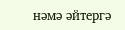нәмә әйтергә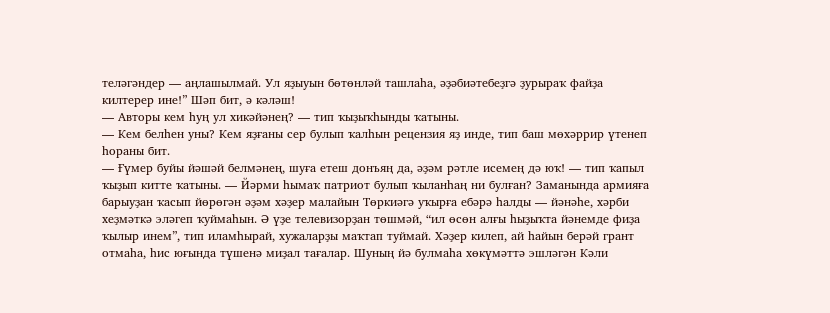теләгәндер — аңлашылмай. Ул яҙыуын бөтөнләй ташлаһа, әҙәбиәтебеҙгә ҙурыраҡ файҙа килтерер ине!” Шәп бит, ә кәләш!
— Авторы кем һуң ул хикәйәнең? — тип ҡыҙыҡһынды ҡатыны.
— Кем белһен уны? Кем яҙғаны сер булып ҡалһын рецензия яҙ инде, тип баш мөхәррир үтенеп һораны бит.
— Ғүмер буйы йәшәй белмәнең, шуға етеш донъяң да, әҙәм рәтле исемең дә юҡ! — тип ҡапыл ҡыҙып китте ҡатыны. — Йәрми һымаҡ патриот булып ҡыланһаң ни булған? Заманында армияға барыуҙан ҡасып йөрөгән әҙәм хәҙер малайын Төркиәгә уҡырға ебәрә һалды — йәнәһе, хәрби хеҙмәткә эләгеп ҡуймаһын. Ә үҙе телевизорҙан төшмәй, “ил өсөн алғы һыҙыҡта йәнемде фиҙа ҡылыр инем”, тип иламһырай, хужаларҙы маҡтап туймай. Хәҙер килеп, ай һайын берәй грант отмаһа, һис юғында түшенә миҙал тағалар. Шуның йә булмаһа хөкүмәттә эшләгән Кәли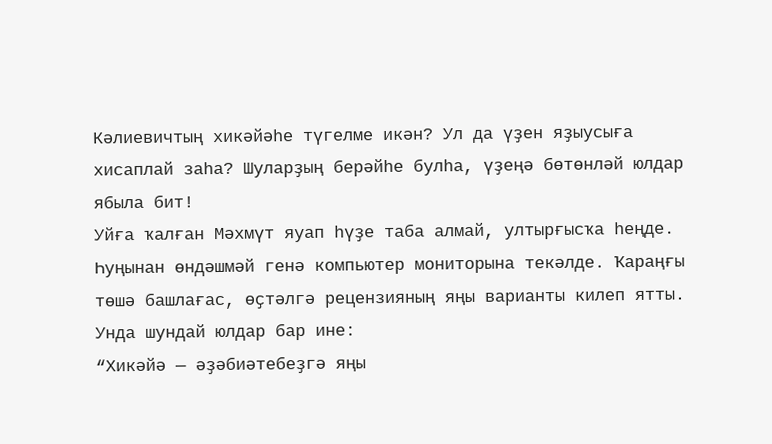Кәлиевичтың хикәйәһе түгелме икән? Ул да үҙен яҙыусыға хисаплай заһа? Шуларҙың берәйһе булһа, үҙеңә бөтөнләй юлдар ябыла бит!
Уйға ҡалған Мәхмүт яуап һүҙе таба алмай, ултырғысҡа һеңде. Һуңынан өндәшмәй генә компьютер мониторына текәлде. Ҡараңғы төшә башлағас, өҫтәлгә рецензияның яңы варианты килеп ятты. Унда шундай юлдар бар ине:
“Хикәйә — әҙәбиәтебеҙгә яңы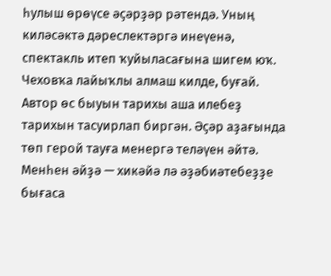һулыш өрөүсе әҫәрҙәр рәтендә. Уның киләсәктә дәреслектәргә инеүенә, спектакль итеп ҡуйыласағына шигем юҡ. Чеховҡа лайыҡлы алмаш килде, буғай. Автор өс быуын тарихы аша илебеҙ тарихын тасуирлап биргән. Әҫәр аҙағында төп герой тауға менергә теләүен әйтә. Менһен әйҙә — хикәйә лә әҙәбиәтебеҙҙе бығаса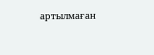артылмаған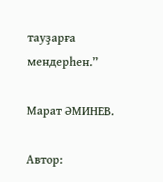тауҙарға мендерһен.”

Марат ӘМИНЕВ.

Автор: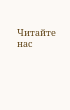Читайте нас